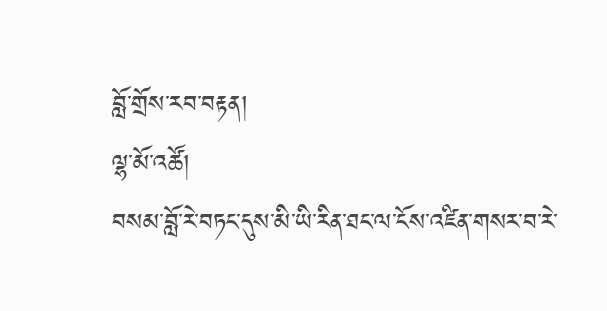བློ་གྲོས་རབ་བརྟན།
ལྷ་མོ་འཚོ།
བསམ་བློ་རེ་བཏང་དུས་མི་ཡི་རིན་ཐང་ལ་ངོས་འཛིན་གསར་བ་རེ་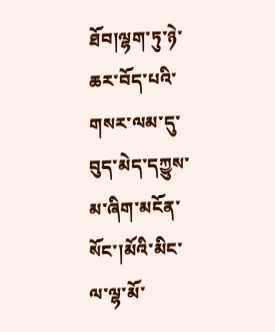ཐོབ།ལྷག་ཏུ་ཉེ་ཆར་བོད་པའི་གསར་ལམ་དུ་བུད་མེད་དཀྱུས་མ་ཞིག་མངོན་སོང་།མོའི་མིང་ལ་ལྷ་མོ་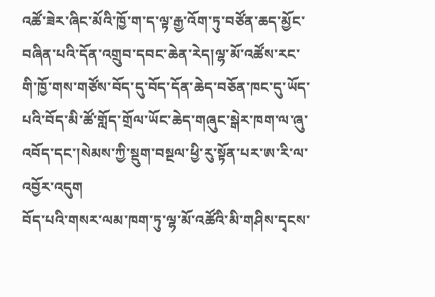འཚོ་ཟེར་ཞིང་མོའི་ཁྱོ་ག་ད་ལྟ་རྒྱ་འོག་ཏུ་བཙོན་ཆད་མྱོང་བཞིན་པའི་དོན་འགྲུབ་དབང་ཆེན་རེད།ལྷ་མོ་འཚོས་རང་གི་ཁྱོ་གས་གཙོས་བོད་དུ་བོད་དོན་ཆེད་བཅོན་ཁང་དུ་ཡོད་པའི་བོད་མི་ཚོ་གློད་གྲོལ་ཡོང་ཆེད་གཞུང་སྒེར་ཁག་ལ་ཞུ་འབོད་དང་།སེམས་ཀྱི་སྡུག་བསྔལ་ཕྱི་རུ་སྟོན་པར་ཨ་རི་ལ་འབྱོར་འདུག
བོད་པའི་གསར་ལམ་ཁག་ཏུ་ལྷ་མོ་འཚོའི་མི་གཤིས་དྭངས་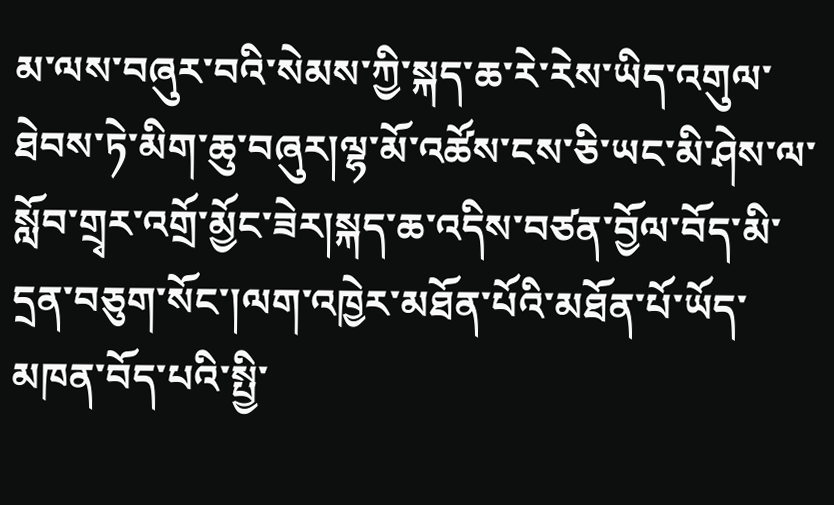མ་ལས་བཞུར་བའི་སེམས་ཀྱི་སྐད་ཆ་རེ་རེས་ཡིད་འགུལ་ཐེབས་ཏེ་མིག་ཆུ་བཞུར།ལྷ་མོ་འཚོས་ངས་ཅི་ཡང་མི་ཤེས་ལ་སློབ་གྲྭར་འགྲོ་མྱོང་ཟེར།སྐད་ཆ་འདིས་བཙན་བྱོལ་བོད་མི་དྲན་བཅུག་སོང་།ལག་འཁྱེར་མཐོན་པོའི་མཐོན་པོ་ཡོད་མཁན་བོད་པའི་སྤྱི་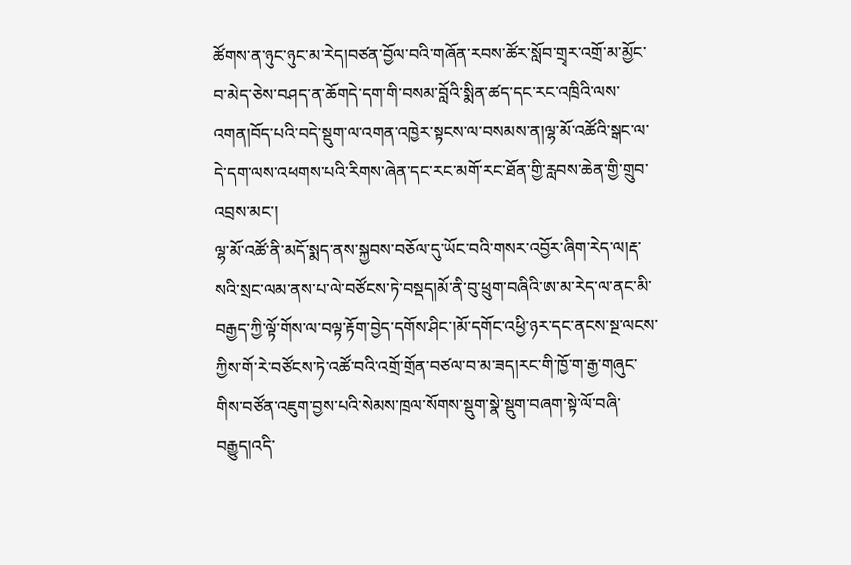ཚོགས་ན་ཉུང་ཉུང་མ་རེད།བཙན་བྱོལ་བའི་གཞོན་རབས་ཚོར་སློབ་གྲྭར་འགྲོ་མ་མྱོང་བ་མེད་ཅེས་བཤད་ན་ཆོགདེ་དག་གི་བསམ་བློའི་སྨིན་ཚད་དང་རང་འཁྲིའི་ལས་འགན།བོད་པའི་བདེ་སྡུག་ལ་འགན་འཁྱེར་སྟངས་ལ་བསམས་ན།ལྷ་མོ་འཚོའི་སྒང་ལ་དེ་དག་ལས་འཕགས་པའི་རིགས་ཞེན་དང་རང་མགོ་རང་ཐོན་གྱི་རླབས་ཆེན་གྱི་གྲུབ་འབྲས་མང་།
ལྷ་མོ་འཚོ་ནི་མདོ་སྨད་ནས་སྐྱབས་བཅོལ་དུ་ཡོང་བའི་གསར་འབྱོར་ཞིག་རེད་ལ།རྡ་སའི་སྲང་ལམ་ནས་པ་ལེ་བཙོངས་ཏེ་བསྡད།མོ་ནི་བུ་ཕྲུག་བཞིའི་ཨ་མ་རེད་ལ་ནང་མི་བརྒྱད་ཀྱི་ལྟོ་གོས་ལ་བལྟ་རྟོག་བྱེད་དགོས་ཤིང་།མོ་དགོང་འཕྱི་ཉར་དང་ནངས་སྔ་ལངས་ཀྱིས་གོ་རེ་བཙོངས་ཏེ་འཚོ་བའི་འགྲོ་གྲོན་བཙལ་བ་མ་ཟད།རང་གི་ཁྱོ་ག་རྒྱ་གཞུང་གིས་བཙོན་འཇུག་བྱས་པའི་སེམས་ཁྲལ་སོགས་སྡུག་སྣེ་སྡུག་བཞག་སྟེ་ལོ་བཞི་བརྒྱུད།འདི་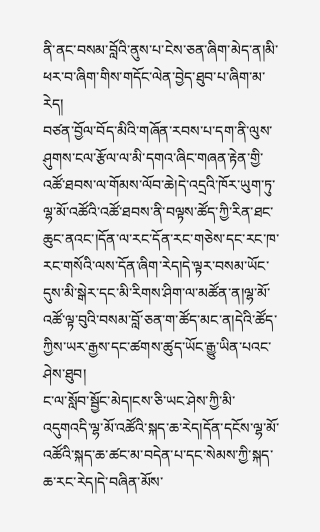ནི་ནང་བསམ་བློའི་ནུས་པ་ངེས་ཅན་ཞིག་མེད་ན།མི་ཕར་བ་ཞིག་གིས་གདོང་ལེན་བྱེད་ཐུབ་པ་ཞིག་མ་རེད།
བཙན་བྱོལ་བོད་མིའི་གཞོན་རབས་པ་དག་ནི་ལུས་ཤུགས་ངལ་རྩོལ་ལ་མི་དགའ་ཞིང་གཞན་རྟེན་གྱི་འཚོ་ཐབས་ལ་གོམས་ལོབ་ཆེ།དེ་འདྲའི་ཁོར་ཡུག་ཏུ་ལྷ་མོ་འཚོའི་འཚོ་ཐབས་ནི་བལྟས་ཚོད་ཀྱི་རིན་ཐང་ཆུང་ནའང་།དོན་ལ་རང་དོན་རང་གཅེས་དང་རང་ཁ་རང་གསོའི་ལས་དོན་ཞིག་རེད།དེ་ལྟར་བསམ་ཡོང་དུས་མི་སྒེར་དང་མི་རིགས་ཤིག་ལ་མཚོན་ན།ལྷ་མོ་འཚོ་ལྟ་བུའི་བསམ་བློ་ཅན་ག་ཚོད་མང་ན།དེའི་ཚོད་ཀྱིས་ཡར་རྒྱས་དང་ཚགས་ཚུད་ཡོང་རྒྱུ་ཡིན་པའང་ཤེས་ཐུབ།
ང་ལ་སློབ་སྦྱོང་མེད།ངས་ཅི་ཡང་ཤེས་ཀྱི་མི་འདུགའདི་ལྷ་མོ་འཚོའི་སྐད་ཆ་རེད།དོན་དངོས་ལྷ་མོ་འཚོའི་སྐད་ཆ་ཚང་མ་བདེན་པ་དང་སེམས་ཀྱི་སྐད་ཆ་རང་རེད།དེ་བཞིན་མོས་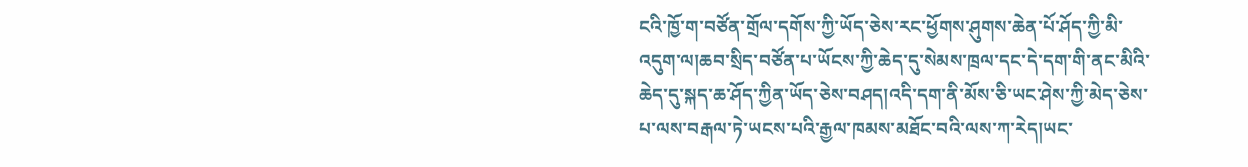ངའི་ཁྱོ་ག་བཙོན་གྲོལ་དགོས་ཀྱི་ཡོད་ཅེས་རང་ཕྱོགས་ཤུགས་ཆེན་པོ་ཤོད་ཀྱི་མི་འདུག་ལ།ཆབ་སྲིད་བཙོན་པ་ཡོངས་ཀྱི་ཆེད་དུ་སེམས་ཁྲལ་དང་དེ་དག་གི་ནང་མིའི་ཆེད་དུ་སྐད་ཆ་ཤོད་ཀྱིན་ཡོད་ཅེས་བཤད།འདི་དག་ནི་མོས་ཅི་ཡང་ཤེས་ཀྱི་མེད་ཅེས་པ་ལས་བརྒལ་ཏེ་ཡངས་པའི་རྒྱལ་ཁམས་མཐོང་བའི་ལས་ཀ་རེད།ཡང་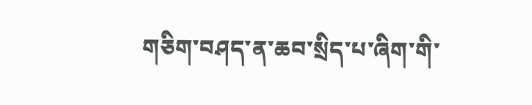གཅིག་བཤད་ན་ཆབ་སྲིད་པ་ཞིག་གི་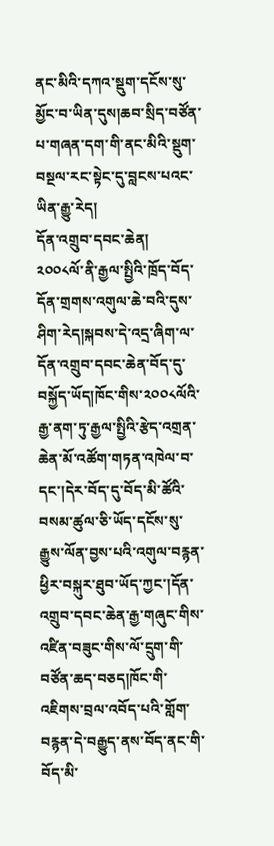ནང་མིའི་དཀའ་སྡུག་དངོས་སུ་མྱོང་བ་ཡིན་དུས།ཆབ་སྲིད་བཙོན་པ་གཞན་དག་གི་ནང་མིའི་སྡུག་བསྔལ་རང་སྟེང་དུ་བླངས་པའང་ཡིན་རྒྱུ་རེད།
དོན་འགྲུབ་དབང་ཆེན།
༢༠༠༨ལོ་ནི་རྒྱལ་སྤྱིའི་ཁྲོད་བོད་དོན་གྲགས་འགུལ་ཆེ་བའི་དུས་ཤིག་རེད།སྐབས་དེ་འདྲ་ཞིག་ལ་དོན་འགྲུབ་དབང་ཆེན་བོད་དུ་བསྐྱོད་ཡོད།ཁོང་གིས་༢༠༠༨ལོའི་རྒྱ་ནག་ཏུ་རྒྱལ་སྤྱིའི་རྩེད་འགྲན་ཆེན་མོ་འཚོག་གཏན་འཁེལ་བ་དང་།དེར་བོད་དུ་བོད་མི་ཚོའི་བསམ་ཚུལ་ཅི་ཡོད་དངོས་སུ་རྒྱུས་ལོན་བྱས་པའི་འགུལ་བརྙན་ཕྱིར་བསྐུར་ཐུབ་ཡོད་ཀྱང་།དོན་འགྲུབ་དབང་ཆེན་རྒྱ་གཞུང་གིས་འཛིན་བཟུང་གིས་ལོ་དྲུག་གི་བཙོན་ཆད་བཅད།ཁོང་གི་འཇིགས་བྲལ་འབོད་པའི་གློག་བརྙན་དེ་བརྒྱུད་ནས་བོད་ནང་གི་བོད་མི་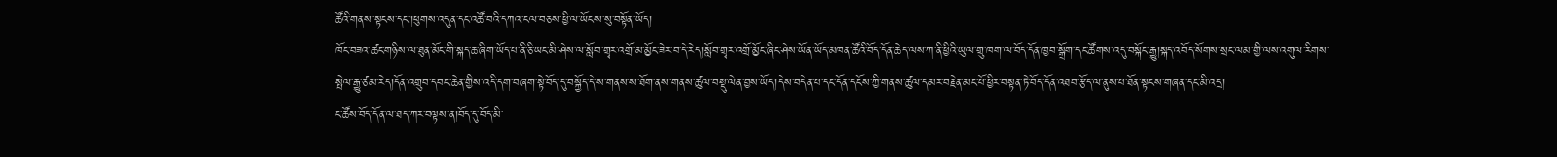ཚོའི་གནས་སྟངས་དང་།ཕུགས་འདུན་དང་འཚོ་བའི་དཀའ་ངལ་བཅས་ཕྱི་ལ་ཡོངས་སུ་བསྟོན་ཡོད།
ཁོང་བཟའ་ཚང་གཉིས་ལ་ཐུན་མོང་གི་སྐད་ཆ་ཞིག་ཡོད་པ་ནི་ཅི་ཡང་མི་ཤེས་ལ་སློབ་གྲྭར་འགྲོ་མ་མྱོང་ཟེར་བ་དེ་རེད།སློབ་གྲྭར་འགྲོ་མྱོང་ཞིང་ཤེས་ཡོན་ཡོད་མཁན་ཚོའི་བོད་དོན་ཆེད་ལས་ཀ་ནི་ཕྱིའི་ཡུལ་གྲུ་ཁག་ལ་བོད་དོན་ཁྱབ་སྒྲོག་དང་ཚོགས་འདུ་བསྐོང་རྒྱུ།སྐད་འབོད་སོགས་སྲང་ལམ་གྱི་ལས་འགུལ་རིགས་སྤེལ་རྒྱུ་ཙམ་རེད།དོན་འགྲུབ་དབང་ཆེན་གྱིས་འདི་དག་བཞག་སྟེ་བོད་དུ་བསྐྱོད་དེ་ས་གནས་ས་ཐོག་ནས་གནས་ཚུལ་བསྡུ་ལེན་བྱས་ཡོད།དེས་བདེན་པ་དང་དོན་དངོས་ཀྱི་གནས་ཚུལ་དམར་བརྗེན་མང་པོ་ཕྱིར་བསྟན་ཏེ་བོད་དོན་འཐབ་རྩོད་ལ་ནུས་པ་ཐོན་སྟངས་གཞན་དང་མི་འདྲ།
ང་ཚོས་བོད་དོན་ལ་ཐད་ཀར་བལྟས་ན།བོད་དུ་བོད་མི་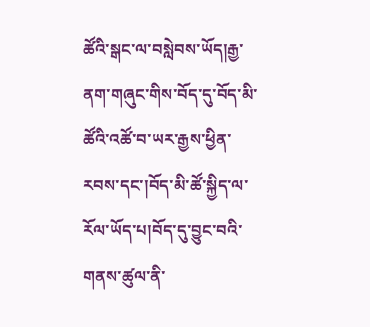ཚོའི་སྒང་ལ་བསླེབས་ཡོད།རྒྱ་ནག་གཞུང་གིས་བོད་དུ་བོད་མི་ཚོའི་འཚོ་བ་ཡར་རྒྱས་ཕྱིན་རབས་དང་།བོད་མི་ཚོ་སྐྱིད་ལ་རོལ་ཡོད་པ།བོད་དུ་བྱུང་བའི་གནས་ཚུལ་ནི་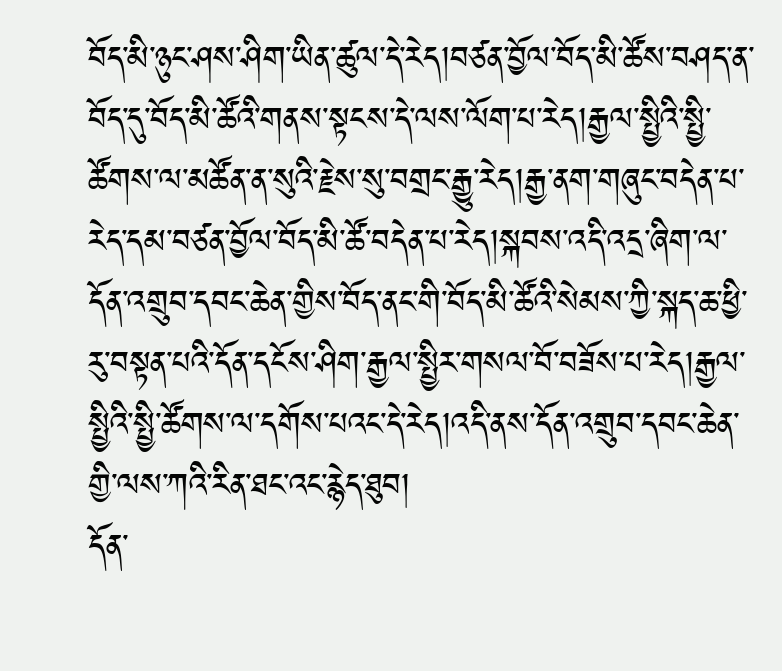བོད་མི་ཉུང་ཤས་ཤིག་ཡིན་ཚུལ་དེ་རེད།བཙན་བྱོལ་བོད་མི་ཚོས་བཤད་ན་བོད་དུ་བོད་མི་ཚོའི་གནས་སྟངས་དེ་ལས་ལོག་པ་རེད།རྒྱལ་སྤྱིའི་སྤྱི་ཚོགས་ལ་མཚོན་ན་སུའི་རྗེས་སུ་བགྲང་རྒྱུ་རེད།རྒྱ་ནག་གཞུང་བདེན་པ་རེད་དམ་བཙན་བྱོལ་བོད་མི་ཚོ་བདེན་པ་རེད།སྐབས་འདི་འདྲ་ཞིག་ལ་དོན་འགྲུབ་དབང་ཆེན་གྱིས་བོད་ནང་གི་བོད་མི་ཚོའི་སེམས་ཀྱི་སྐད་ཆ་ཕྱི་རུ་བསྟན་པའི་དོན་དངོས་ཤིག་རྒྱལ་སྤྱིར་གསལ་བོ་བཟོས་པ་རེད།རྒྱལ་སྤྱིའི་སྤྱི་ཚོགས་ལ་དགོས་པའང་དེ་རེད།འདི་ནས་དོན་འགྲུབ་དབང་ཆེན་གྱི་ལས་ཀའི་རིན་ཐང་འང་རྙེད་ཐུབ།
དོན་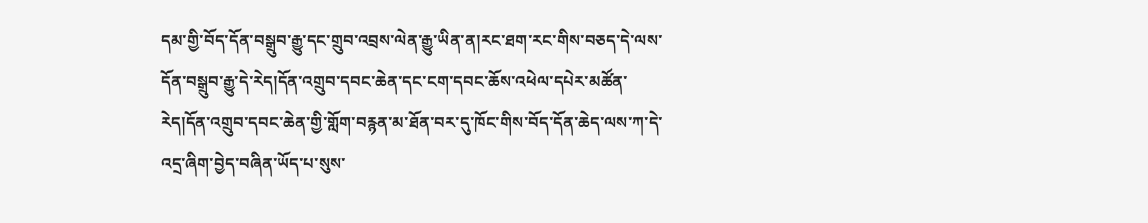དམ་གྱི་བོད་དོན་བསྒྲུབ་རྒྱུ་དང་གྲུབ་འབྲས་ལེན་རྒྱུ་ཡིན་ན།རང་ཐག་རང་གིས་བཅད་དེ་ལས་དོན་བསྒྲུབ་རྒྱུ་དེ་རེད།དོན་འགྲུབ་དབང་ཆེན་དང་ངག་དབང་ཆོས་འཕེལ་དཔེར་མཚོན་རེད།དོན་འགྲུབ་དབང་ཆེན་གྱི་གློག་བརྙན་མ་ཐོན་བར་དུ་ཁོང་གིས་བོད་དོན་ཆེད་ལས་ཀ་དེ་འདྲ་ཞིག་བྱེད་བཞིན་ཡོད་པ་སུས་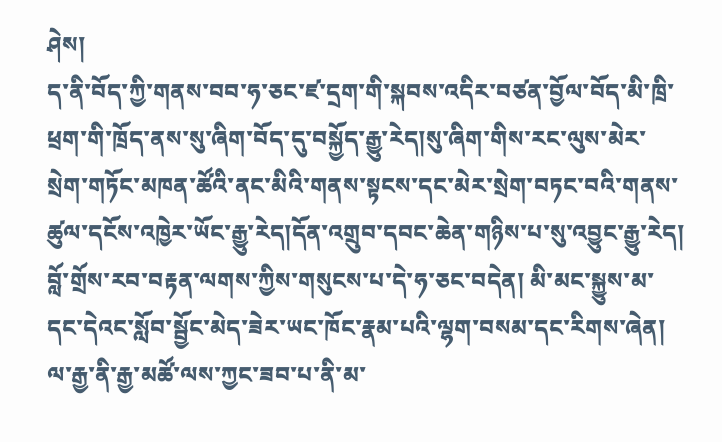ཤེས།
ད་ནི་བོད་ཀྱི་གནས་བབ་ཧ་ཅང་ཛ་དྲག་གི་སྐབས་འདིར་བཙན་བྱོལ་བོད་མི་ཁྲི་ཕྲག་གི་ཁྲོད་ནས་སུ་ཞིག་བོད་དུ་བསྐྱོད་རྒྱུ་རེད།སུ་ཞིག་གིས་རང་ལུས་མེར་སྲེག་གཏོང་མཁན་ཚོའི་ནང་མིའི་གནས་སྟངས་དང་མེར་སྲེག་བཏང་བའི་གནས་ཚུལ་དངོས་འཁྱེར་ཡོང་རྒྱུ་རེད།དོན་འགྲུབ་དབང་ཆེན་གཉིས་པ་སུ་འབྱུང་རྒྱུ་རེད།
བློ་གྲོས་རབ་བརྟན་ལགས་ཀྱིས་གསུངས་པ་དེ་ཧ་ཅང་བདེན། མི་མང་སྐྱུས་མ་དང་དེའང་སློབ་སྦྱོང་མེད་ཟེར་ཡང་ཁོང་རྣམ་པའི་ལྷག་བསམ་དང་རིགས་ཞེན། ལ་རྒྱ་ནི་རྒྱ་མཚོ་ལས་ཀྱང་ཟབ་པ་ནི་མ་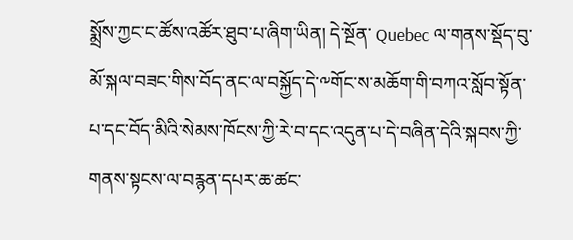སྨྲོས་ཀྱང་ང་ཚོས་འཚོར་ཐུབ་པ་ཞིག་ཡིན། དེ་སྔོན་ Quebec ལ་གནས་སྡོད་བུ་མོ་སྐལ་བཟང་གིས་བོད་ནང་ལ་བསྐྱོད་དེ་༸གོང་ས་མཆོག་གི་བཀའ་སློབ་སྟོན་པ་དང་བོད་མིའི་སེམས་ཁོངས་ཀྱི་རེ་བ་དང་འདུན་པ་དེ་བཞིན་དེའི་སྐབས་ཀྱི་གནས་སྟངས་ལ་བརྙན་དཔར་ཆ་ཚང་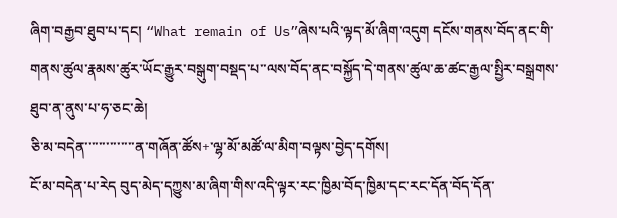ཞིག་བརྒྱབ་ཐུབ་པ་དང། “What remain of Us”ཞེས་པའི་ལྟད་མོ་ཞིག་འདུག དངོས་གནས་བོད་ནང་གི་གནས་ཚུལ་རྣམས་ཚུར་ཡོང་རྒྱུར་བསྒུག་བསྡད་པ་་ལས་བོད་ནང་བསྐྱོད་དེ་གནས་ཚུལ་ཆ་ཚང་རྒྱལ་སྤྱིར་བསྒྲགས་ཐུབ་ན་ནུས་པ་ཧ་ཅང་ཆེ།
ཅི་མ་བདེན་་་་་་་་་་་་་་ན་གཞོན་ཚོས+་ལྷ་མོ་མཚོ་ལ་མིག་བལྟས་བྱེད་དགོས།
ངོ་མ་བདེན་པ་རེད བུད་མེད་དཀྱུས་མ་ཞིག་གིས་འདི་ལྟར་རང་ཁྱིམ་བོད་ཁྱིམ་དང་རང་དོན་བོད་དོན་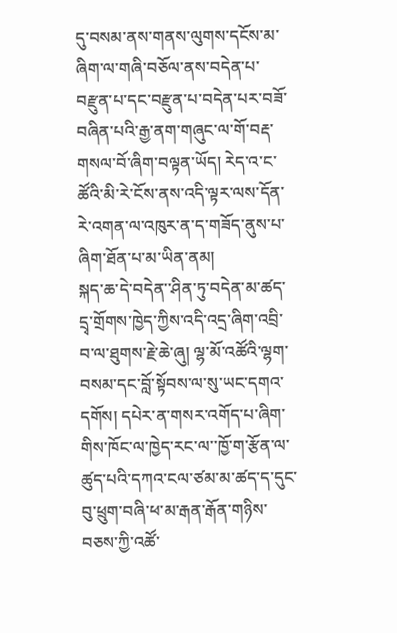དུ་བསམ་ནས་གནས་ལུགས་དངོས་མ་ཞིག་ལ་གཞི་བཅོལ་ནས་བདེན་པ་བརྫུན་པ་དང་བརྫུན་པ་བདེན་པར་བཟོ་བཞིན་པའི་རྒྱ་ནག་གཞུང་ལ་གོ་བརྡ་གསལ་བོ་ཞིག་བལྟན་ཡོད། རེད་འ་ང་ཚོའི་མི་རེ་ངོས་ནས་འདི་ལྟར་ལས་དོན་རེ་འགན་ལ་འཁུར་ན་ད་གཟོད་ནུས་པ་ཞིག་ཐོན་པ་མ་ཡིན་ནམ།
སྐད་ཆ་དེ་བདེན་་ཤིན་ཏུ་བདེན་མ་ཚད་དྲྭ་གྲོགས་ཁྱེད་ཀྱིས་འདི་འདྲ་ཞིག་འབྲི་བ་ལ་ཐུགས་རྗེ་ཆེ་ཞུ། ལྷ་མོ་འཚོའི་ལྷག་བསམ་དང་བློ་སྟོབས་ལ་སུ་ཡང་དགའ་དགོས། དཔེར་ན་གསར་འགོད་པ་ཞིག་གིས་ཁོང་ལ་ཁྱེད་རང་ལ་་ཁྱོ་ག་རྩོན་ལ་ཚུད་པའི་དཀའ་ངལ་ཙམ་མ་ཚད་ད་དུང་བུ་ཕྲུག་བཞི་ཕ་མ་རྒན་རྒོན་གཉིས་བཅས་ཀྱི་འཚོ་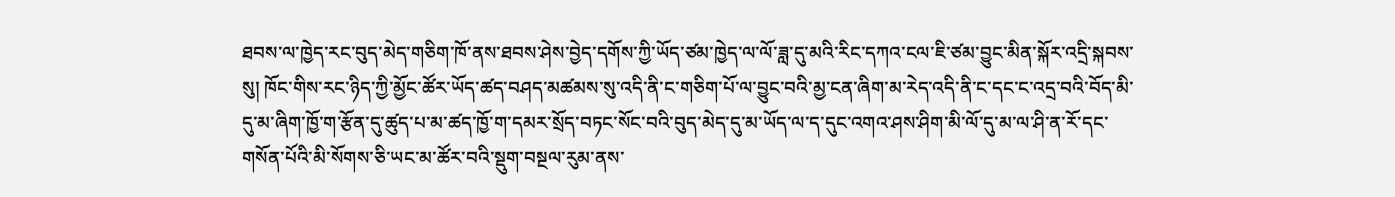ཐབས་ལ་ཁྱེད་རང་བུད་མེད་གཅིག་ཁོ་ནས་ཐབས་ཤེས་བྱེད་དགོས་ཀྱི་ཡོད་ཙམ་ཁྱེད་ལ་ལོ་ཟླ་དུ་མའི་རིང་དཀའ་ངལ་ཇི་ཙམ་བྱུང་མིན་སྐོར་འདྲི་སྐབས་སུ། ཁོང་གིས་རང་ཉིད་ཀྱི་མྱོང་ཚོར་ཡོད་ཚད་བཤད་མཚམས་སུ་འདི་ནི་ང་གཅིག་པོ་ལ་བྱུང་བའི་མྱ་ངན་ཞིག་མ་རེད་འདི་ནི་ང་དང་ང་འདྲ་བའི་བོད་མི་དུ་མ་ཞིག་ཁྱོ་ག་རྩོན་དུ་ཚུད་པ་མ་ཚད་ཁྱོ་ག་དམར་སྲོད་བཏང་སོང་བའི་བུད་མེད་དུ་མ་ཡོད་ལ་ད་དུང་འགའ་ཤས་ཤིག་མི་ལོ་དུ་མ་ལ་ཤི་ན་རོ་དང་གསོན་པོའི་མི་སོགས་ཅི་ཡང་མ་ཚོར་བའི་སྡུག་བསྔལ་རུམ་ནས་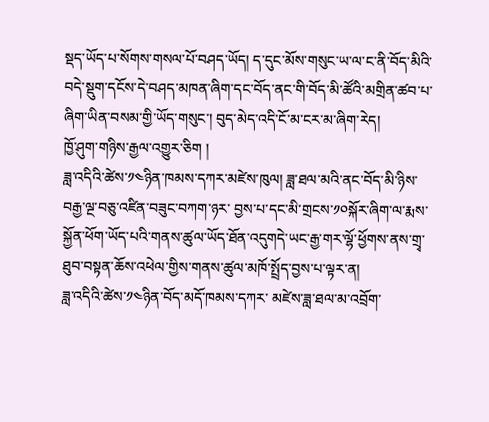སྡད་ཡོད་པ་སོགས་གསལ་པོ་བཤད་ཡོད། ད་དུང་མོས་གསུང་ཡ་ལ་ང་ནི་བོད་མིའི་བདེ་སྡུག་དངོས་དེ་བཤད་མཁན་ཞིག་དང་བོད་ནང་གི་བོད་མི་ཚོའི་མགྲིན་ཚབ་པ་ཞིག་ཡིན་བསམ་གྱི་ཡོད་གསུང་། བུད་མེད་འདི་ངོ་མ་ངར་མ་ཞིག་རེད།
ཁྱོ་ཤུག་གཉིས་རྒྱལ་འགྱུར་ཅིག །
ཟླ་འདིའི་ཚེས་༡༤ཉིན་ཁམས་དཀར་མཛེས་ཁུལ། ཟླ་ཐལ་མའི་ནང་བོད་མི་ཉིས་བརྒྱ་ལྔ་བཅུ་འཛིན་བཟུང་བཀག་ཉར་ བྱས་པ་དང་མི་གྲངས་༡༠སྐོར་ཞིག་ལ་རྨས་སྐྱོན་ཕོག་ཡོད་པའི་གནས་ཚུལ་ཡོད་ཐོན་འདུགདེ་ཡང་རྒྱ་གར་ལྷོ་ཕྱོགས་ནས་གྲྭ་ཐུབ་བསྟན་ཆོས་འཕེལ་གྱིས་གནས་ཚུལ་མཁོ་སྤྲོད་བྱས་པ་ལྟར་ན།
ཟླ་འདིའི་ཚེས་༡༤ཉིན་བོད་མདོ་ཁམས་དཀར་ མཛེས་ཟླ་ཐལ་མ་འབྲོག་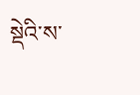སྡེའི་ས་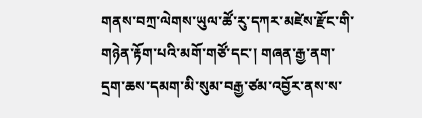གནས་བཀྲ་ལེགས་ཡུལ་ཚོ་རུ་དཀར་མཛེས་རྫོང་གི་གཉེན་རྟོག་པའི་མགོ་གཙོ་དང་། གཞན་རྒྱ་ནག་དྲག་ཆས་དམག་མི་སུམ་བརྒྱ་ཙམ་འབྱོར་ནས་ས་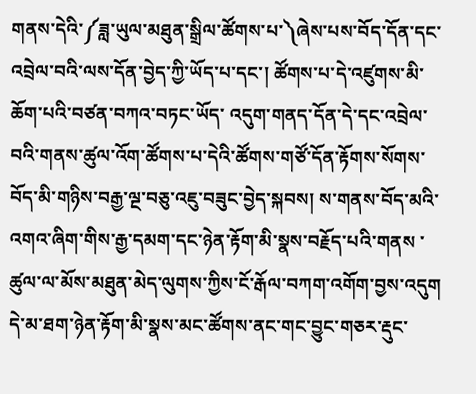གནས་དེའི་༼ཟླ་ཡུལ་མཐུན་སྒྲིལ་ཚོགས་པ་༽ཞེས་པས་བོད་དོན་དང་འབྲེལ་བའི་ལས་དོན་བྱེད་ཀྱི་ཡོད་པ་དང་། ཚོགས་པ་དེ་འཛུགས་མི་ཆོག་པའི་བཙན་བཀའ་བཏང་ཡོད་ འདུག་གནད་དོན་དེ་དང་འབྲེལ་བའི་གནས་ཚུལ་འོག་ཚོགས་པ་དེའི་ཚོགས་གཙོ་དོན་རྟོགས་སོགས་བོད་མི་གཉིས་བརྒྱ་ལྔ་བཅུ་འཇུ་བཟུང་བྱེད་སྐབས། ས་གནས་བོད་མའི་འགའ་ཞིག་གིས་རྒྱ་དམག་དང་ཉེན་རྟོག་མི་སྣས་བརྗོད་པའི་གནས ་ཚུལ་ལ་མོས་མཐུན་མེད་ལུགས་ཀྱིས་ངོ་རྒོལ་བཀག་འགོག་བྱས་འདུག
དེ་མ་ཐག་ཉེན་རྟོག་མི་སྣས་མང་ཚོགས་ནང་གང་བྱུང་གཅར་རྡུང་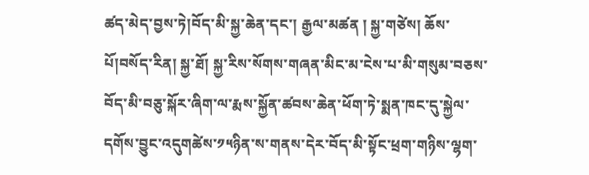ཚད་མེད་བྱས་ཏེ།བོད་མི་སྐྱ་ཆེན་དང་། རྒྱལ་མཚན ། སྐྱ་གཙེས། ཆོས་པོ།བསོད་རིན། སྐྱ་ཐོ། སྐྱ་རིས་སོགས་གཞན་མིང་མ་ངེས་པ་མི་གསུམ་བཅས་བོད་མི་བཅུ་སྐོར་ཞིག་ལ་རྨས་སྐྱོན་ཚབས་ཆེན་ཕོག་ཏེ་སྨན་ཁང་དུ་སྐྱེལ་དགོས་བྱུང་འདུགཚེས་༡༥ཉིན་ས་གནས་དེར་བོད་མི་སྟོང་ཕྲག་གཉིས་ལྷག་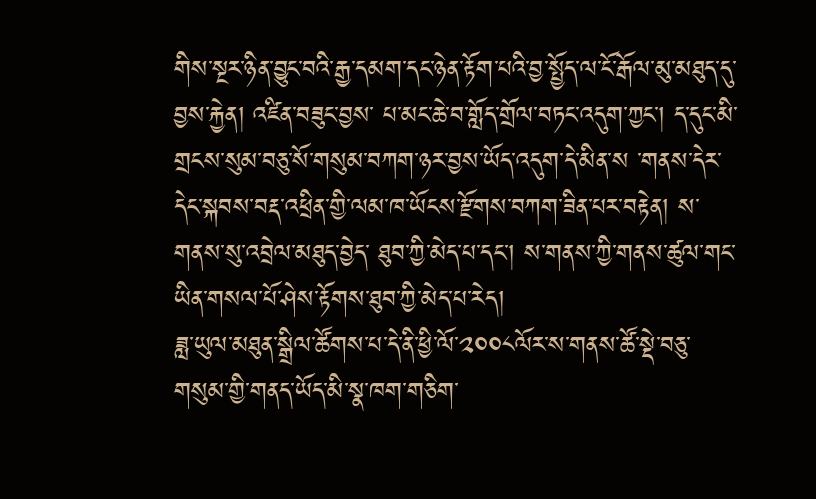གིས་སྔར་ཉིན་བྱུང་བའི་རྒྱ་དམག་དང་ཉེན་རྟོག་པའི་བྱ་སྤྱོད་ལ་ངོ་རྒོལ་མུ་མཐུད་དུ་བྱས་རྐྱེན། འཛིན་བཟུང་བྱས་ པ་མང་ཆེ་བ་གློད་གྲོལ་བཏང་འདུག་ཀྱང་། ད་དུང་མི་གྲངས་སུམ་བཅུ་སོ་གསུམ་བཀག་ཉར་བྱས་ཡོད་འདུག་དེ་མིན་ས ་གནས་དེར་དེང་སྐབས་བརྡ་འཕྲིན་གྱི་ལམ་ཁ་ཡོངས་རྫོགས་བཀག་ཟིན་པར་བརྟེན། ས་གནས་སུ་འབྲེལ་མཐུད་བྱེད་ ཐུབ་ཀྱི་མེད་པ་དང་། ས་གནས་ཀྱི་གནས་ཚུལ་གང་ཡིན་གསལ་པོ་ཤེས་རྟོགས་ཐུབ་ཀྱི་མེད་པ་རེད།
ཟླ་ཡུལ་མཐུན་སྒྲིལ་ཚོགས་པ་དེ་ནི་ཕྱི་ལོ་༢༠༠༨ལོར་ས་གནས་ཚོ་སྡེ་བཅུ་གསུམ་གྱི་གནད་ཡོད་མི་སྣ་ཁག་གཅིག་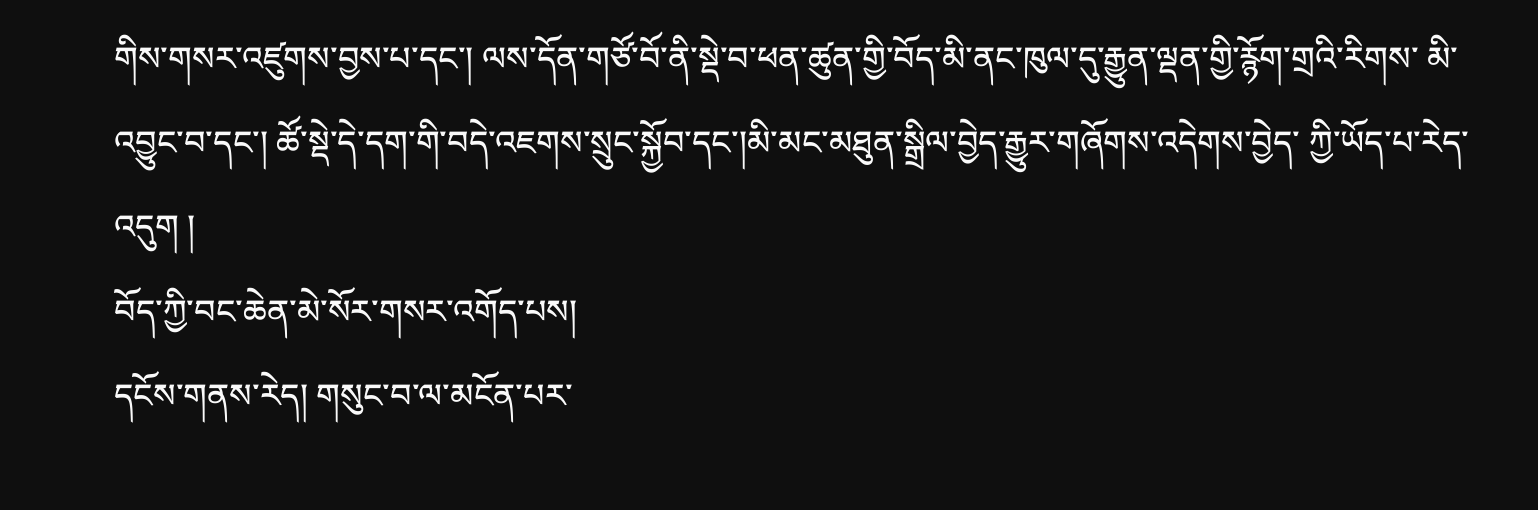གིས་གསར་འཛུགས་བྱས་པ་དང་། ལས་དོན་གཙོ་བོ་ནི་སྡེ་བ་ཕན་ཚུན་གྱི་བོད་མི་ནང་ཁུལ་དུ་རྒྱུན་ལྡན་གྱི་རྙོག་གྲའི་རིགས་ མི་འབྱུང་བ་དང་། ཚོ་སྡེ་དེ་དག་གི་བདེ་འཇགས་སྲུང་སྐྱོབ་དང་།མི་མང་མཐུན་སྒྲིལ་བྱེད་རྒྱུར་གཞོགས་འདེགས་བྱེད་ ཀྱི་ཡོད་པ་རེད་འདུག །
བོད་ཀྱི་བང་ཆེན་མེ་སོར་གསར་འགོད་པས།
དངོས་གནས་རེད། གསུང་བ་ལ་མངོན་པར་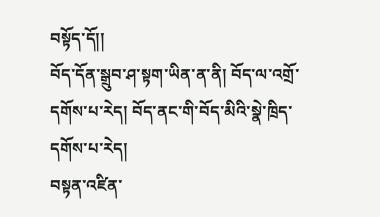བསྟོད་དོ།།
བོད་དོན་སྒྲུབ་ཤ་སྟག་ཡིན་ན་ནི། བོད་ལ་འགྲོ་དགོས་པ་རེད། བོད་ནང་གི་བོད་མིའི་སྣེ་ཁྲིད་དགོས་པ་རེད།
བསྟན་འཛིན་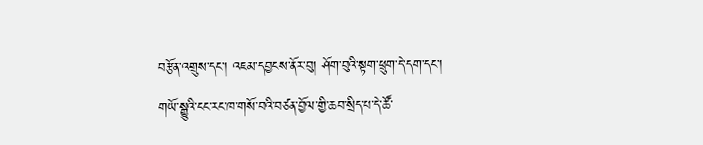བརྩོན་འགྲུས་དང་། འཇམ་དབྱངས་ནོར་བུ། ཤོག་བུའི་སྟག་ཕྲུག་དེ་དག་དང་། གཡོ་སྒྱུའི་ངང་རང་ཁ་གསོ་བའི་བཙན་བྱོལ་གྱི་ཆབ་སྲིད་པ་དེ་ཚོ་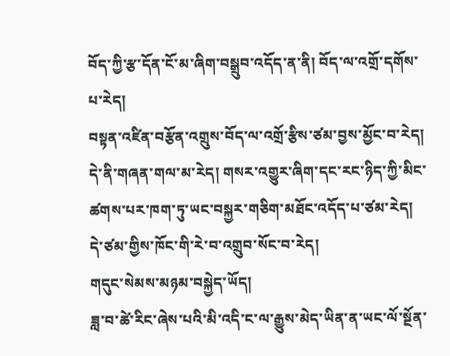བོད་ཀྱི་རྩ་དོན་ངོ་མ་ཞིག་བསྒྲུབ་འདོད་ན་ནི། བོད་ལ་འགྲོ་དགོས་པ་རེད།
བསྟན་འཛིན་བརྩོན་འགྲུས་བོད་ལ་འགྲོ་རྩིས་ཙམ་བྱས་མྱོང་བ་རེད། དེ་ནི་གཞན་གལ་མ་རེད། གསར་འགྱུར་ཞིག་དང་རང་ཉིད་ཀྱི་མིང་ཚགས་པར་ཁག་ཏུ་ཡང་བསྐྱར་གཅིག་མཐོང་འདོད་པ་ཙམ་རེད།
དེ་ཙམ་གྱིས་ཁོང་གི་རེ་བ་འགྲུབ་སོང་བ་རེད།
གདུང་སེམས་མཉམ་བསྐྱེད་ཡོད།
ཟླ་བ་ཚེ་རིང་ཞེས་པའི་མི་འདི་ང་ལ་རྒྱུས་མེད་ཡིན་ན་ཡང་ལོ་སྔོན་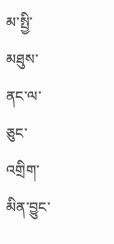མ་སྤྱི་མཐུས་ནང་ལ་ཅུང་འགྲིག་མིན་བྱུང་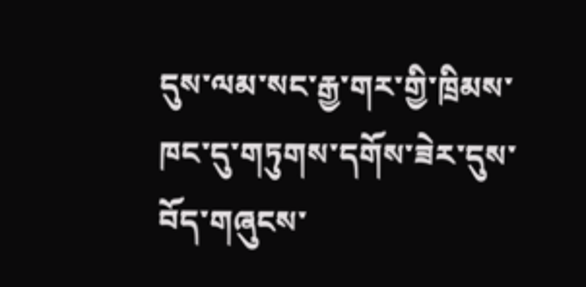དུས་ལམ་སང་རྒྱ་གར་གྱི་ཁྲིམས་ཁང་དུ་གཏུགས་དགོས་ཟེར་དུས་ བོད་གཞུངས་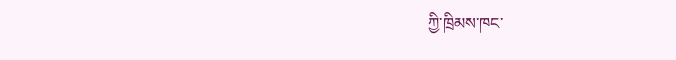ཀྱི་ཁྲིམས་ཁང་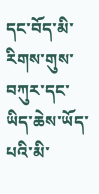དང་བོད་མི་རིགས་གུས་བཀུར་དང་ཡིད་ཆེས་ཡོད་པའི་མི་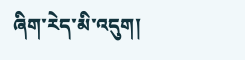ཞིག་རེད་མི་འདུག།